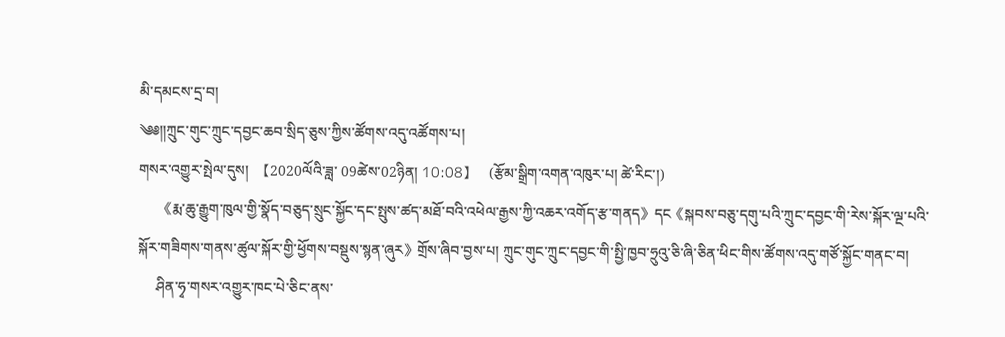མི་དམངས་དྲ་བ།
༄༅༎ཀྲུང་གུང་ཀྲུང་དབྱང་ཆབ་སྲིད་ཅུས་ཀྱིས་ཚོགས་འདུ་འཚོགས་པ།
གསར་འགྱུར་སྤེལ་དུས།  【2020ལོའི་ཟླ་ 09ཚེས་02ཉིན། 10:08】   (རྩོམ་སྒྲིག་འགན་འཁུར་པ། ཚེ་རིང་།)
     《རྨ་ཆུ་རྒྱུག་ཁུལ་གྱི་སྣོད་བཅུད་སྲུང་སྐྱོང་དང་སྤུས་ཚད་མཐོ་བའི་འཕེལ་རྒྱས་ཀྱི་འཆར་འགོད་རྩ་གནད》དང《སྐབས་བཅུ་དགུ་པའི་ཀྲུང་དབྱང་གི་རེས་སྐོར་ལྔ་པའི་སྐོར་གཟིགས་གནས་ཚུལ་སྐོར་གྱི་ཕྱོགས་བསྡུས་སྙན་ཞུར》གྲོས་ཞིབ་བྱས་པ། ཀྲུང་གུང་ཀྲུང་དབྱང་གི་སྤྱི་ཁྱབ་ཧྲུའུ་ཅི་ཞི་ཅིན་ཕིང་གིས་ཚོགས་འདུ་གཙོ་སྐྱོང་གནང་བ།
     ཤིན་ཧྭ་གསར་འགྱུར་ཁང་པེ་ཅིང་ནས་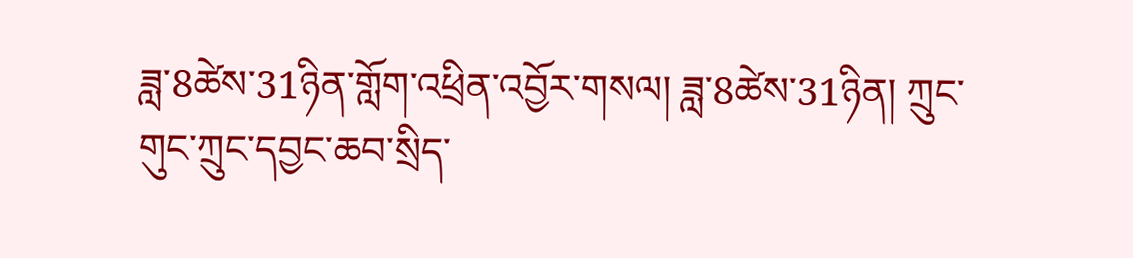ཟླ་8ཚེས་31ཉིན་གློག་འཕྲིན་འབྱོར་གསལ། ཟླ་8ཚེས་31ཉིན། ཀྲུང་གུང་ཀྲུང་དབྱང་ཆབ་སྲིད་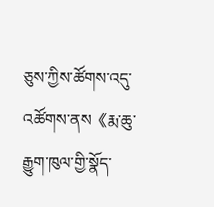ཅུས་ཀྱིས་ཚོགས་འདུ་འཚོགས་ནས《རྨ་ཆུ་རྒྱུག་ཁུལ་གྱི་སྣོད་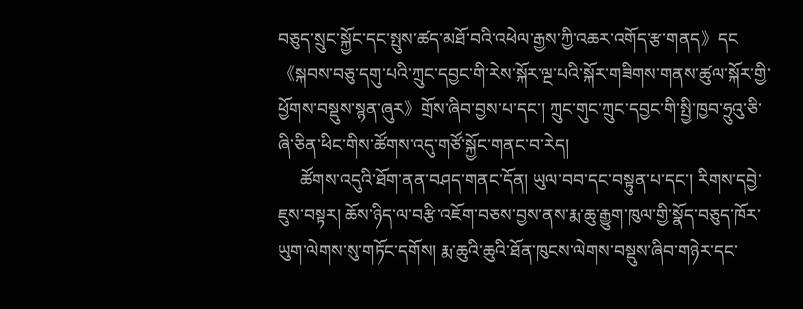བཅུད་སྲུང་སྐྱོང་དང་སྤུས་ཚད་མཐོ་བའི་འཕེལ་རྒྱས་ཀྱི་འཆར་འགོད་རྩ་གནད》དང《སྐབས་བཅུ་དགུ་པའི་ཀྲུང་དབྱང་གི་རེས་སྐོར་ལྔ་པའི་སྐོར་གཟིགས་གནས་ཚུལ་སྐོར་གྱི་ཕྱོགས་བསྡུས་སྙན་ཞུར》གྲོས་ཞིབ་བྱས་པ་དང་། ཀྲུང་གུང་ཀྲུང་དབྱང་གི་སྤྱི་ཁྱབ་ཧྲུའུ་ཅི་ཞི་ཅིན་ཕིང་གིས་ཚོགས་འདུ་གཙོ་སྐྱོང་གནང་བ་རེད།
     ཚོགས་འདུའི་ཐོག་ནན་བཤད་གནང་དོན། ཡུལ་བབ་དང་བསྟུན་པ་དང་། རིགས་དབྱེ་ཇུས་བསྟར། ཆོས་ཉིད་ལ་བརྩི་འཇོག་བཅས་བྱས་ནས་རྨ་ཆུ་རྒྱུག་ཁུལ་གྱི་སྣོད་བཅུད་ཁོར་ཡུག་ལེགས་སུ་གཏོང་དགོས། རྨ་ཆུའི་ཆུའི་ཐོན་ཁུངས་ལེགས་བསྡུས་ཞིབ་གཉེར་དང་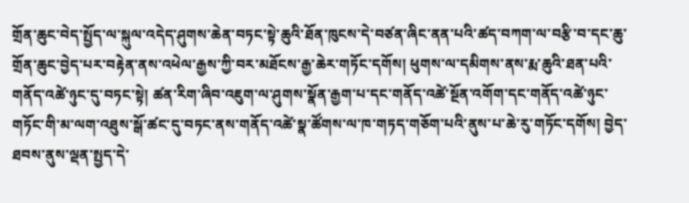གྲོན་ཆུང་བེད་སྤྱོད་ལ་སྐུལ་འདེད་ཤུགས་ཆེན་བཏང་སྟེ་ཆུའི་ཐོན་ཁུངས་དེ་བཙན་ཞིང་ནན་པའི་ཚད་བཀག་ལ་བརྩི་བ་དང་ཆུ་གྲོན་ཆུང་བྱེད་པར་བརྟེན་ནས་འཕེལ་རྒྱས་ཀྱི་བར་མཐོངས་རྒྱ་ཆེར་གཏོང་དགོས། ཕུགས་ལ་དམིགས་ནས་རྨ་ཆུའི་ཐན་པའི་གནོད་འཚེ་ཉུང་དུ་བཏང་སྟེ། ཚན་རིག་ཞིབ་འཇུག་ལ་ཤུགས་སྣོན་རྒྱག་པ་དང་གནོད་འཚེ་སྔོན་འགོག་དང་གནོད་འཚེ་ཉུང་གཏོང་གི་མ་ལག་འཐུས་སྒོ་ཚང་དུ་བཏང་ནས་གནོད་འཚེ་སྣ་ཚོགས་ལ་ཁ་གཏད་གཅོག་པའི་ནུས་པ་ཆེ་རུ་གཏོང་དགོས། བྱེད་ཐབས་ནུས་ལྡན་སྤྱད་དེ་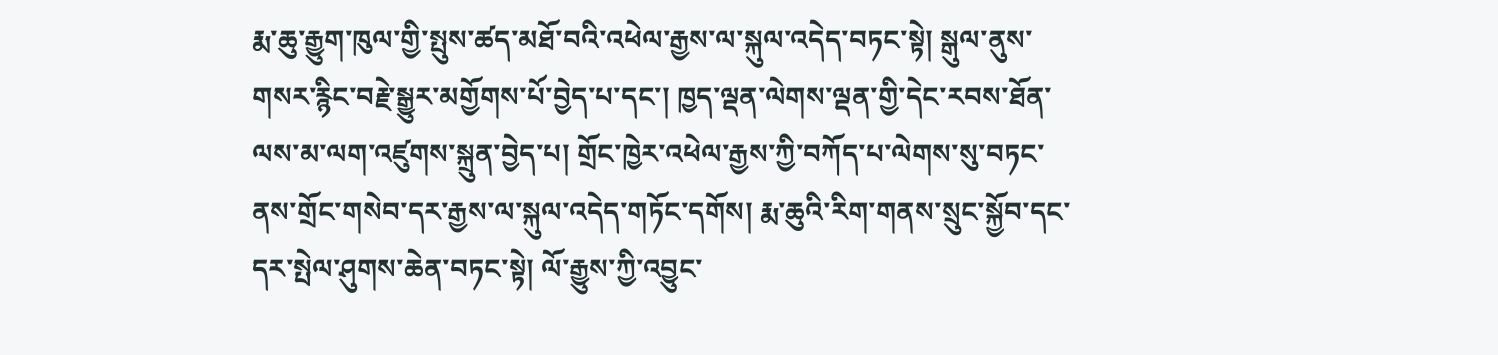རྨ་ཆུ་རྒྱུག་ཁུལ་གྱི་སྤུས་ཚད་མཐོ་བའི་འཕེལ་རྒྱས་ལ་སྐུལ་འདེད་བཏང་སྟེ། སྒུལ་ནུས་གསར་རྙིང་བརྗེ་སྒྱུར་མགྱོགས་པོ་བྱེད་པ་དང་། ཁྱད་ལྡན་ལེགས་ལྡན་གྱི་དེང་རབས་ཐོན་ལས་མ་ལག་འཛུགས་སྐྲུན་བྱེད་པ། གྲོང་ཁྱེར་འཕེལ་རྒྱས་ཀྱི་བཀོད་པ་ལེགས་སུ་བཏང་ནས་གྲོང་གསེབ་དར་རྒྱས་ལ་སྐུལ་འདེད་གཏོང་དགོས། རྨ་ཆུའི་རིག་གནས་སྲུང་སྐྱོབ་དང་དར་སྤེལ་ཤུགས་ཆེན་བཏང་སྟེ། ལོ་རྒྱུས་ཀྱི་འབྱུང་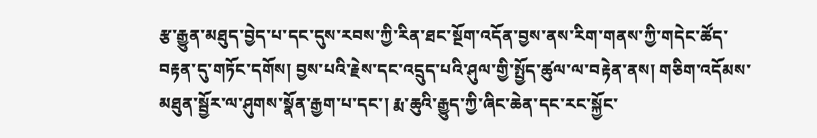རྩ་རྒྱུན་མཐུད་བྱེད་པ་དང་དུས་རབས་ཀྱི་རིན་ཐང་སྔོག་འདོན་བྱས་ནས་རིག་གནས་ཀྱི་གདེང་ཚོད་བརྟན་དུ་གཏོང་དགོས། བྱས་པའི་རྗེས་དང་འདྲུད་པའི་ཤུལ་གྱི་སྤྱོད་ཚུལ་ལ་བརྟེན་ནས། གཅིག་འདོམས་མཐུན་སྦྱོར་ལ་ཤུགས་སྣོན་རྒྱག་པ་དང་། རྨ་ཆུའི་རྒྱུད་ཀྱི་ཞིང་ཆེན་དང་རང་སྐྱོང་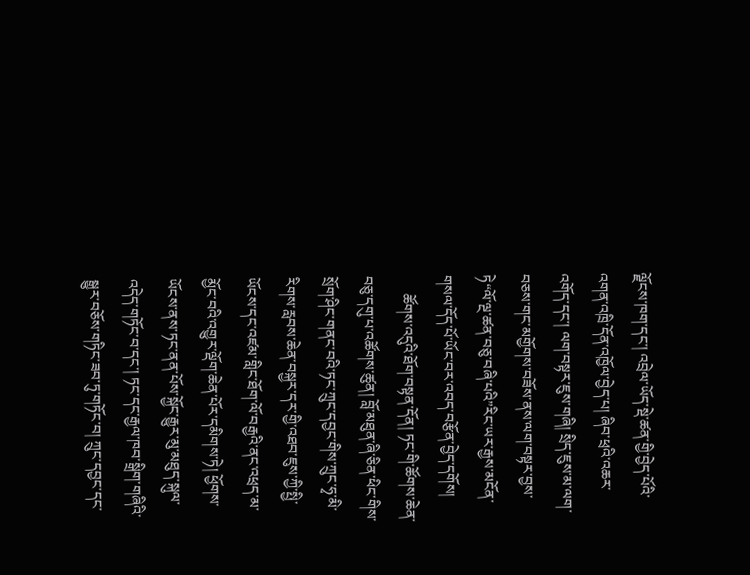ལྗོངས་ཁག་དང་། འབྲེལ་ཡོད་སྡེ་ཚན་གྱི་བྱེད་པོའི་འགན་འཁྲི་དོན་འཁྱོལ་བྱེད་པ། ཞིབ་ཕྲའི་འཆར་འགོད་དང་། ལག་བསྟར་ཇུས་གཞི། སྲིད་ཇུས་མ་ལག་བཅས་གང་མགྱོགས་བཟོས་ནས་ལག་བསྟར་བྱས་ཏེ“ལོ་ལྔ་ཚན་བཅུ་བཞི་པའི”རིང་ཡར་རྒྱས་མངོན་གསལ་དོད་པོ་ཡོང་བར་འབད་བརྩོན་བྱེད་དགོས།
     ཚོགས་འདུའི་ཐོག་བསྟན་དོན། ཏང་གི་ཚོགས་ཆེན་བཅུ་དགུ་པ་འཚོགས་ཚུན། བློ་མཐུན་ཞི་ཅིན་ཕིང་གིས་སྲོག་ཤིང་གནང་བའི་ཏང་ཀྲུང་དབྱང་གིས་ཀྲུང་ཧྭ་མི་རིགས་རླབས་ཆེན་བསྐྱར་དར་གྱི་འཐབ་ཇུས་ཀྱི་སྤྱི་ཡོངས་དང་འཛམ་གླིང་ཐོག་ལོ་བརྒྱའི་ནང་འཕྲད་མ་མྱོང་བའི་འགྱུར་ལྡོག་ཆེན་པོར་དམིགས་ཏེ། ཕྱོགས་ཡོངས་ནས་ཏང་ནན་པོས་སྐྱོང་རྒྱུར་མུ་མཐུད་སྐུལ་འདེད་གཏོང་བ་དང་། ཏང་དང་རྒྱལ་ཁབ་སྒྲིག་གཞིའི་སྒྱུར་བཅོས་གཏིང་ཟབ་ཏུ་གཏོང་བ། ཀྲུང་དབྱང་དང་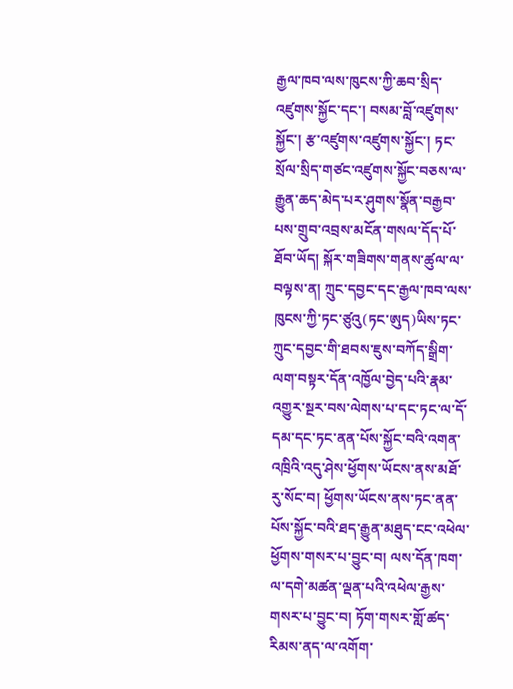རྒྱལ་ཁབ་ལས་ཁུངས་ཀྱི་ཆབ་སྲིད་འཛུགས་སྐྱོང་དང་། བསམ་བློ་འཛུགས་སྐྱོང་། རྩ་འཛུགས་འཛུགས་སྐྱོང་། ཏང་སྲོལ་སྲིད་གཙང་འཛུགས་སྐྱོང་བཅས་ལ་རྒྱུན་ཆད་མེད་པར་ཤུགས་སྣོན་བརྒྱབ་པས་གྲུབ་འབྲས་མངོན་གསལ་དོད་པོ་ཐོབ་ཡོད། སྐོར་གཟིགས་གནས་ཚུལ་ལ་བལྟས་ན། ཀྲུང་དབྱང་དང་རྒྱལ་ཁབ་ལས་ཁུངས་ཀྱི་ཏང་ཙུའུ(ཏང་ཨུད)ཡིས་ཏང་ཀྲུང་དབྱང་གི་ཐབས་ཇུས་བཀོད་སྒྲིག་ལག་བསྟར་དོན་འཁྱོལ་བྱེད་པའི་རྣམ་འགྱུར་སྔར་བས་ལེགས་པ་དང་ཏང་ལ་དོ་དམ་དང་ཏང་ནན་པོས་སྐྱོང་བའི་འགན་འཁྲིའི་འདུ་ཤེས་ཕྱོགས་ཡོངས་ནས་མཐོ་རུ་སོང་བ། ཕྱོགས་ཡོངས་ནས་ཏང་ནན་པོས་སྐྱོང་བའི་ཐད་རྒྱུན་མཐུད་ངང་འཕེལ་ཕྱོགས་གསར་པ་བྱུང་བ། ལས་དོན་ཁག་ལ་དགེ་མཚན་ལྡན་པའི་འཕེལ་རྒྱས་གསར་པ་བྱུང་བ། ཏོག་གསར་གློ་ཚད་རིམས་ནད་ལ་འགོག་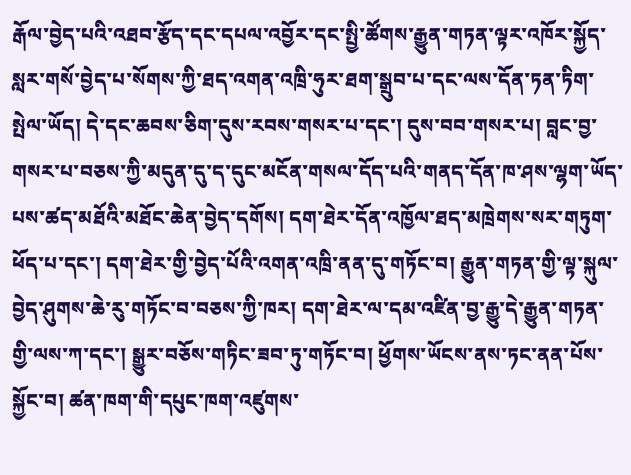རྒོལ་བྱེད་པའི་འཐབ་རྩོད་དང་དཔལ་འབྱོར་དང་སྤྱི་ཚོགས་རྒྱུན་གཏན་ལྟར་འཁོར་སྐྱོད་སླར་གསོ་བྱེད་པ་སོགས་ཀྱི་ཐད་འགན་འཁྲི་ཧུར་ཐག་སྒྲུབ་པ་དང་ལས་དོན་ཏན་ཏིག་སྤེལ་ཡོད། དེ་དང་ཆབས་ཅིག་དུས་རབས་གསར་པ་དང་། དུས་བབ་གསར་པ། བླང་བྱ་གསར་པ་བཅས་ཀྱི་མདུན་དུ་ད་དུང་མངོན་གསལ་དོད་པའི་གནད་དོན་ཁ་ཤས་ལྷག་ཡོད་པས་ཚད་མཐོའི་མཐོང་ཆེན་བྱེད་དགོས། དག་ཐེར་དོན་འཁྱོལ་ཐད་མཁྲེགས་སར་གཏུག་ཕོད་པ་དང་། དག་ཐེར་གྱི་བྱེད་པོའི་འགན་འཁྲི་ནན་དུ་གཏོང་བ། རྒྱུན་གཏན་གྱི་ལྟ་སྐུལ་བྱེད་ཤུགས་ཆེ་རུ་གཏོང་བ་བཅས་ཀྱི་ཁར། དག་ཐེར་ལ་དམ་འཛིན་བྱ་རྒྱུ་དེ་རྒྱུན་གཏན་གྱི་ལས་ཀ་དང་། སྒྱུར་བཅོས་གཏིང་ཟབ་ཏུ་གཏོང་བ། ཕྱོགས་ཡོངས་ནས་ཏང་ནན་པོས་སྐྱོང་བ། ཚན་ཁག་གི་དཔུང་ཁག་འཛུགས་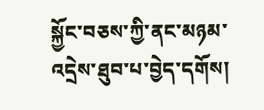སྐྱོང་བཅས་ཀྱི་ནང་མཉམ་འདྲེས་ཐུབ་པ་བྱེད་དགོས།